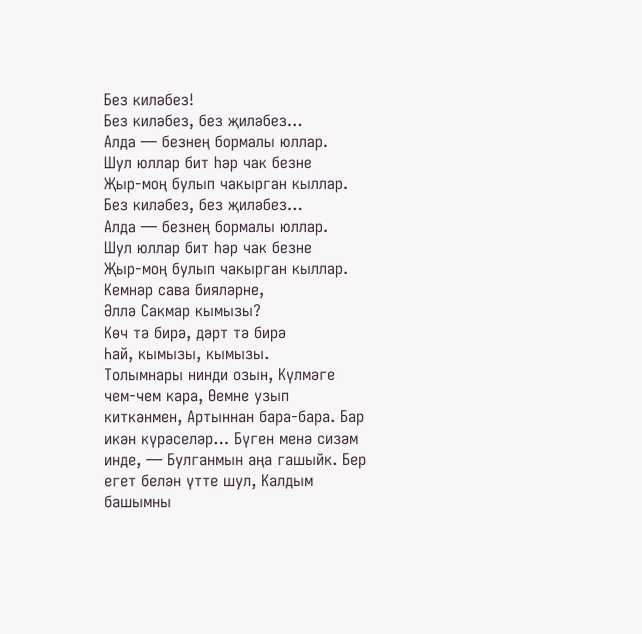Без киләбез!
Без киләбез, без җиләбез…
Алда — безнең бормалы юллар.
Шул юллар бит һәр чак безне
Җыр-моң булып чакырган кыллар.
Без киләбез, без җиләбез…
Алда — безнең бормалы юллар.
Шул юллар бит һәр чак безне
Җыр-моң булып чакырган кыллар.
Кемнәр сава бияләрне,
Әллә Сакмар кымызы?
Көч тә бирә, дәрт тә бирә
Һай, кымызы, кымызы.
Толымнары нинди озын, Күлмәге чем-чем кара, Өемне узып киткәнмен, Артыннан бара-бара. Бар икән күрәселәр… Бүген менә сизәм инде, — Булганмын аңа гашыйк. Бер егет белән үтте шул, Калдым башымны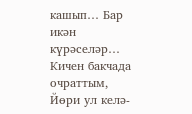кашып… Бар икән күрәселәр… Кичен бакчада очраттым, Йөри ул келә-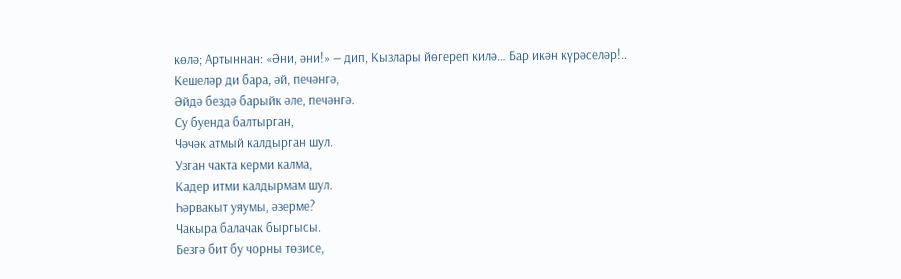көлә; Артыннан: «Әни, әни!» — дип, Кызлары йөгереп килә… Бар икән күрәселәр!..
Кешеләр ди бара, әй, печәнгә,
Әйдә бездә барыйк әле, печәнгә.
Су буенда балтырган,
Чәчәк атмый калдырган шул.
Узган чакта керми калма,
Кадер итми калдырмам шул.
Һәрвакыт уяумы, әзерме?
Чакыра балачак быргысы.
Безгә бит бу чорны төзисе,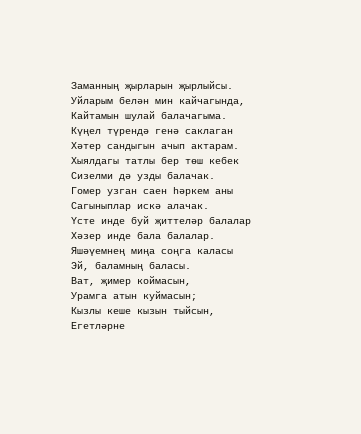Заманның җырларын җырлыйсы.
Уйларым белән мин кайчагында,
Кайтамын шулай балачагыма.
Күңел түрендә генә саклаган
Хәтер сандыгын ачып актарам.
Хыялдагы татлы бер төш кебек
Сизелми дә узды балачак.
Гомер узган саен һәркем аны
Сагыныплар искә алачак.
Үсте инде буй җиттеләр балалар
Хәзер инде бала балалар.
Яшәүемнең миңа соңга каласы
Эй, баламның баласы.
Ват, җимер коймасын,
Урамга атын куймасын;
Кызлы кеше кызын тыйсын,
Егетләрне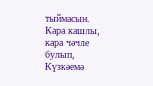тыймасын.
Кара кашлы, кара чәчле булып,
Күзкәемә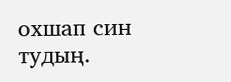охшап син тудың.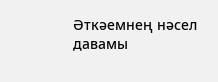Әткәемнең нәсел давамы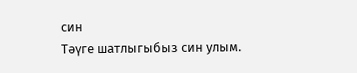син
Тәүге шатлыгыбыз син улым.